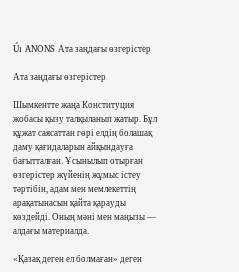Úı ANONS Ата заңдағы өзгерістер

Ата заңдағы өзгерістер

Шымкентте жаңа Конституция жобасы қызу талқыланып жатыр. Бұл құжат саясаттан гөрі елдің болашақ даму қағидаларын айқындауға бағытталған. Ұсынылып отырған өзгерістер жүйенің жұмыс істеу тәртібін, адам мен мемлекеттің арақатынасын қайта қарауды көздейді. Оның мәні мен маңызы — алдағы материалда.

«Қазақ деген ел болмаған» деген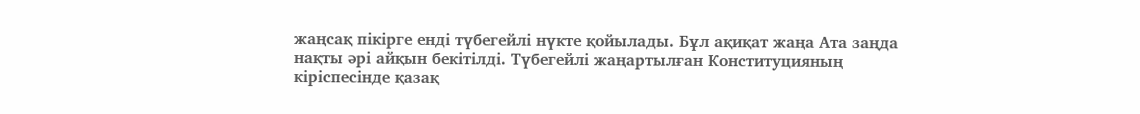жаңсақ пікірге енді түбегейлі нүкте қойылады. Бұл ақиқат жаңа Ата заңда нақты әрі айқын бекітілді. Түбегейлі жаңартылған Конституцияның кіріспесінде қазақ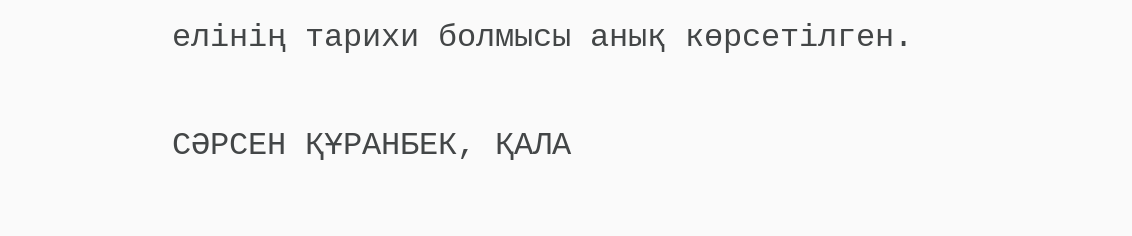елінің тарихи болмысы анық көрсетілген.

СӘРСЕН ҚҰРАНБЕК, ҚАЛА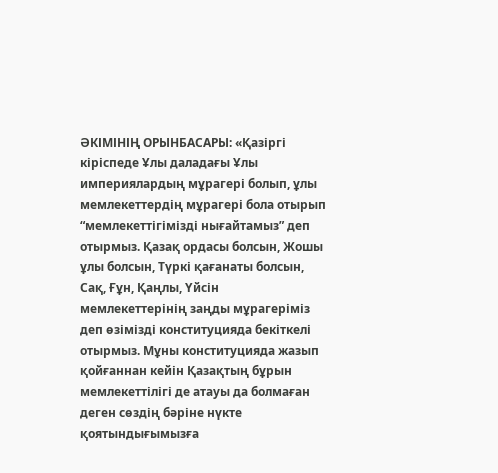ӘКІМІНІҢ ОРЫНБАСАРЫ: «Қазіргі кіріспеде Ұлы даладағы Ұлы империялардың мұрагері болып, ұлы мемлекеттердің мұрагері бола отырып “мемлекеттігімізді нығайтамыз” деп отырмыз. Қазақ ордасы болсын, Жошы ұлы болсын, Түркі қағанаты болсын, Сақ, Ғұн, Қаңлы, Үйсін мемлекеттерінің заңды мұрагеріміз деп өзімізді конституцияда бекіткелі отырмыз. Мұны конституцияда жазып қойғаннан кейін Қазақтың бұрын мемлекеттілігі де атауы да болмаған деген сөздің бәріне нүкте қоятындығымызға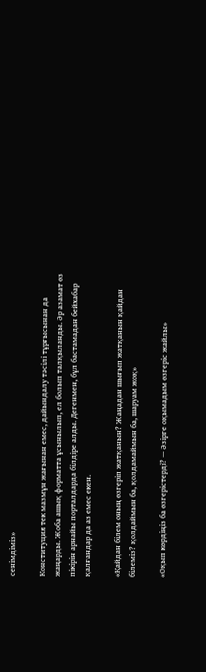сенімдіміз»

Конституция тек мазмұн жағынан емес, дайындалу тәсілі тұрғысынан да жаңарды. Жоба ашық форматта ұсынылып, ел болып талқыланды. Әр азамат өз пікірін арнайы порталдарда білдіре алды. Дегенмен, бұл бастамадан бейхабар қалғандар да аз емес екен.

«Қайдан білем оның өзгеріп жатқанын? Жаңадан шығып жатқанын қайдан білеміз? қолдаймын ба, қолдамаймын ба, шаруам жоқ»

«Оқып көрдіңіз ба өзгерістерді? — Әзірге оқымадым өзгеріс жайлы»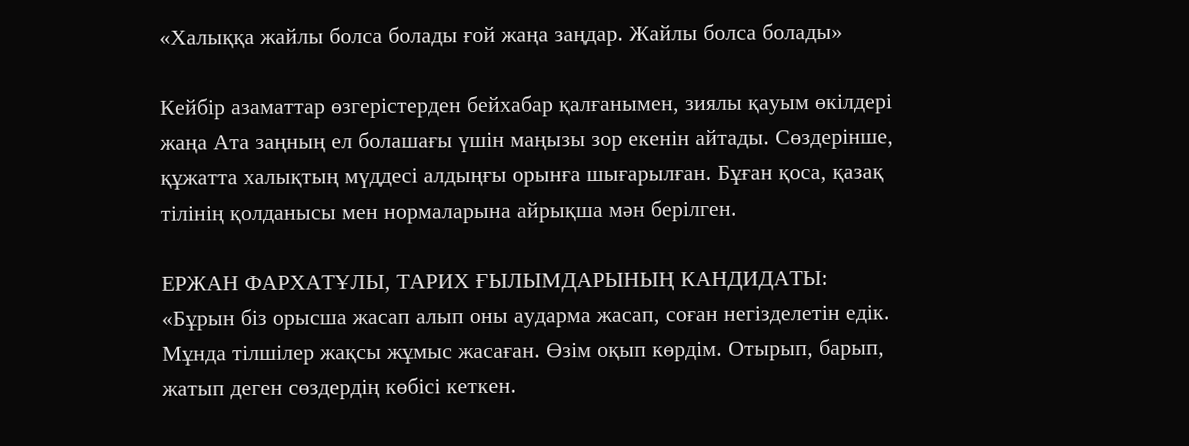«Халыққа жайлы болса болады ғой жаңа заңдар. Жайлы болса болады»

Кейбір азаматтар өзгерістерден бейхабар қалғанымен, зиялы қауым өкілдері жаңа Ата заңның ел болашағы үшін маңызы зор екенін айтады. Сөздерінше, құжатта халықтың мүддесі алдыңғы орынға шығарылған. Бұған қоса, қазақ тілінің қолданысы мен нормаларына айрықша мән берілген.

ЕРЖАН ФАРХАТҰЛЫ, ТАРИХ ҒЫЛЫМДАРЫНЫҢ КАНДИДАТЫ: «Бұрын біз орысша жасап алып оны аударма жасап, соған негізделетін едік. Мұнда тілшілер жақсы жұмыс жасаған. Өзім оқып көрдім. Отырып, барып, жатып деген сөздердің көбісі кеткен.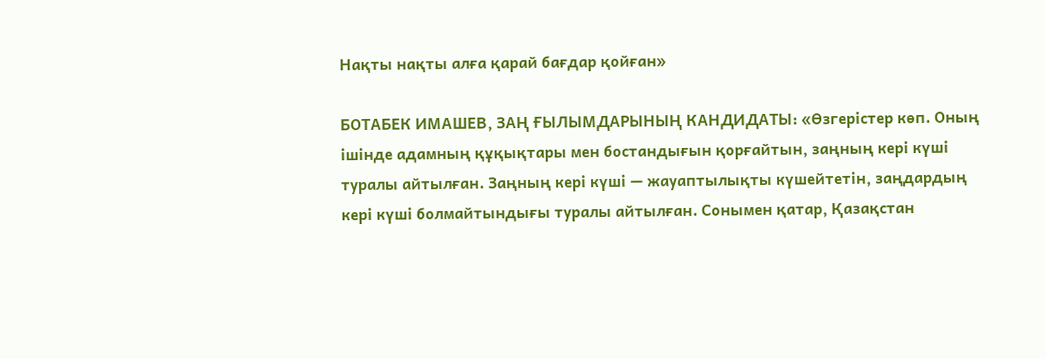Нақты нақты алға қарай бағдар қойған»

БОТАБЕК ИМАШЕВ, ЗАҢ ҒЫЛЫМДАРЫНЫҢ КАНДИДАТЫ: «Өзгерістер көп. Оның ішінде адамның құқықтары мен бостандығын қорғайтын, заңның кері күші туралы айтылған. Заңның кері күші — жауаптылықты күшейтетін, заңдардың кері күші болмайтындығы туралы айтылған. Сонымен қатар, Қазақстан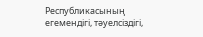Республикасының егемендігі, тәуелсіздігі,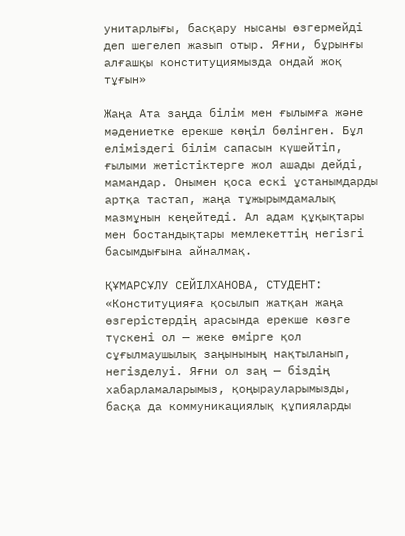унитарлығы, басқару нысаны өзгермейді деп шегелеп жазып отыр. Яғни, бұрынғы алғашқы конституциямызда ондай жоқ тұғын»

Жаңа Ата заңда білім мен ғылымға және мәдениетке ерекше көңіл бөлінген. Бұл еліміздегі білім сапасын күшейтіп, ғылыми жетістіктерге жол ашады дейді, мамандар. Онымен қоса ескі ұстанымдарды артқа тастап, жаңа тұжырымдамалық мазмұнын кеңейтеді. Ал адам құқықтары мен бостандықтары мемлекеттің негізгі басымдығына айналмақ.

ҚҰМАРСҰЛУ СЕЙІЛХАНОВА, СТУДЕНТ: «Конституцияға қосылып жатқан жаңа өзгерістердің арасында ерекше көзге түскені ол — жеке өмірге қол сұғылмаушылық заңынының нақтыланып, негізделуі. Яғни ол заң — біздің хабарламаларымыз, қоңырауларымызды, басқа да коммуникациялық құпияларды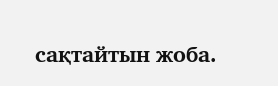сақтайтын жоба.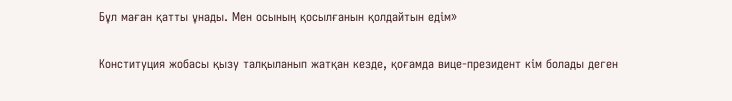Бұл маған қатты ұнады. Мен осының қосылғанын қолдайтын едім»

Конституция жобасы қызу талқыланып жатқан кезде, қоғамда вице-президент кім болады деген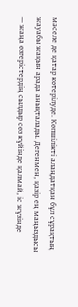мәселе де қатар көтерілуде. Көпшілікті алаңдатқан бұл сұрақтың жауабы жақын арада анықталады. Дегенмен, қазір ең маңыздысы — жаңа өзгерістердің сылдыр сөз күйінде қалмай, іс жүзінде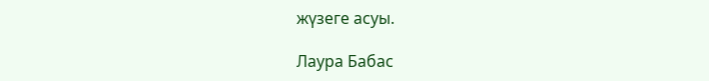жүзеге асуы.

Лаура Бабас